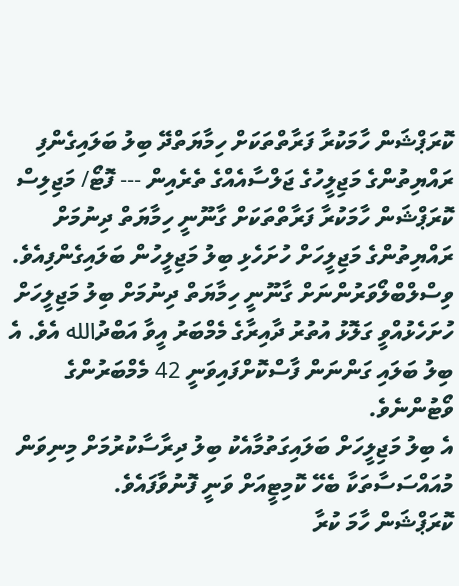ކޮރަޕްޝަން ހާމަކުރާ ފަރާތްތަކަށް ހިމާޔަތްދޭ ބިލު ބަލައިގެންފި
ރައްޔިތުންގެ މަޖިލީހުގެ ޖަލްސާއެއްގެ ތެރެއިން --- ފޮޓޯ/ މަޖިލިސް
ކޮރަޕްޝަން ހާމަކުރާ ފަރާތްތަކަށް ގާނޫނީ ހިމާޔަތް ދިނުމަށް ރައްޔިތުންގެ މަޖިލީހަށް ހުށަހެޅި ބިލު މަޖިލީހުން ބަލައިގެންފިއެވެ.
ވިސްލްބްލޯވަރުންނަށް ގާނޫނީ ހިމާޔަތް ދިނުމަށް ބިލު މަޖިލީހަށް ހުށަހެޅުއްވީ ގަލޮޅު އުތުރު ދާއިރާގެ މެމްބަރު އީވާ އަބްދުالله އެވެ. އެ ބިލު ބަލައި ގަންނަން ފާސްކޮށްފައިވަނީ 42 މެމްބަރުންގެ ވޯޓުންނެވެ.
އެ ބިލު މަޖިލީހަށް ބަލައިގަތުމާއެކު ބިލު ދިރާސާކުރުމަށް މިނިވަން މުއައްސަސާތަކާ ބެހޭ ކޮމިޓީއަށް ވަނީ ފޮނުވާފައެވެ.
ކޮރަޕްޝަން ހާމަ ކުރާ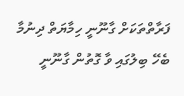ފަރާތްތަކަށް ގާނޫނީ ހިމާޔަތް ދިނުމާ ބެހޭ ބިލުގައި ވާ ގޮތުން ގާނޫނީ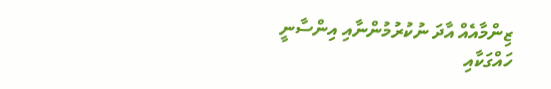ޒިންމާއެއް އާދަ ނުކުރުމުންނާއި އިންސާނީ ހައްގަކާއި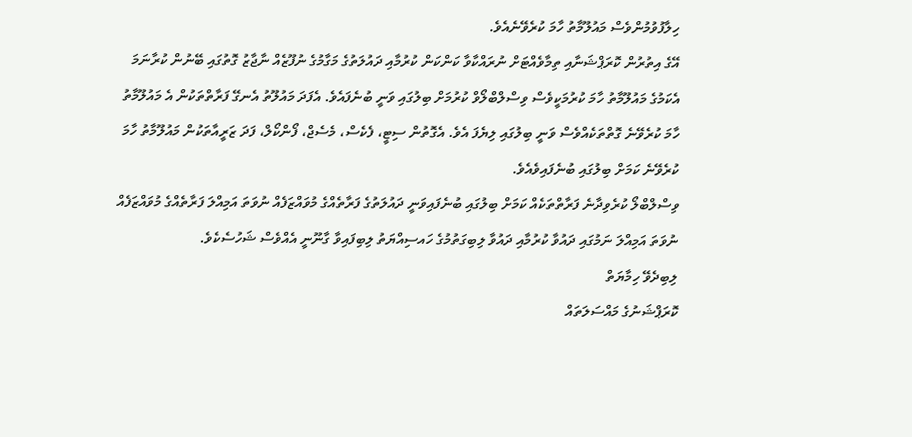ހިލާފުވުމުންވެސް މައުލޫމާތު ހާމަ ކުރެވޭނެއެވެ.
އޭގެ އިތުރުން ކޮރަޕްޝަނާއި ތިމާވެއްޓަށް ނުރައްކާވާ ކަންކަން ކުރުމާއި ދައުލަތުގެ މަގާމުގެ ނުފޫޒެއް ނާޖާޒު ގޮތުގައި ބޭނުން ކުރާނަމަ އެކަމުގެ މައުލޫމާތު ހާމަ ކުރުމަކީވެސް ވިސްލްބްލޯވް ކުރުމަށް ބިލުގައި ވަނީ ބުނެފައެވެ. އެފަދަ މައުލޫތު އެނގޭ ފަރާތްތަކުން އެ މައުލޫމާތު ހާމަ ކުރެވޭނެ ގޮތްތަކެއްވެސް ވަނީ ބިލުގައި ލިޔެފަ އެވެ. އެގޮތުން ސިޓީ، ފެކެސް، މެސެޖް، ފޯންކޯލް، ފަދަ ޒަރީއާތަކުން މައުލޫމާތު ހާމަ ކުރެވޭނެ ކަމަށް ބިލުގައި ބުނެފައިވެއެވެ.
ވިސްލްބްލޯ ކުރެވިދާނެ ފަރާތްތަކެއް ކަމަށް ބިލުގައި ބުނެފައިވަނީ ދައުލަތުގެ ފަރާތެއްގެ މުވައްޒަފެއް ނުވަތަ އަމިއްލަ ފަރާތެއްގެ މުވައްޒަފެއް ނުވަތަ އަމިއްލަ ނަމުގައި ދައުވާ ކުރުމާއި ދައުވާ ލިބިގަތުމުގެ ހައސިއްޔަތު ލިބިފައިވާ ގާނޫނީ އެއްވެސް ޝަހުސެކެވެ.
ލިބިދެވޭ ހިމާޔަތް
ކޮރަޕްޝަނުގެ މައްސަލަތައް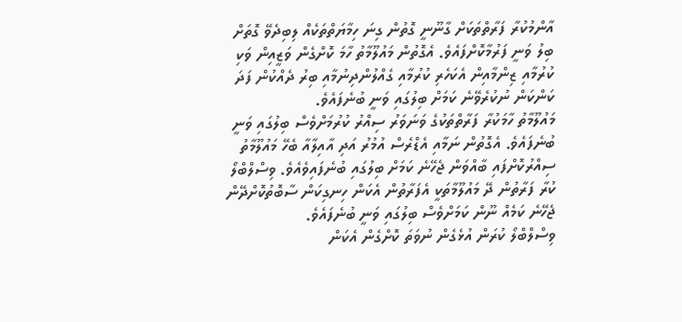އާންމުކުރާ ފަރާތްތަކަށް ގާނޫނީ ގޮތުން ގިނަ ހިމާޔަތްތަކެއް ލިބިދެވޭ ގޮތަށް ބިލު ވަނީ ފަރުމާކޮށްފައެވެ. އެގޮތުން މައުލޫމާތު ހާމަ ކޮށްގެން ވަޒީއިން ވަކި ކުރުމާއި ޒިންމާއިން އެކަހެރި ކުރުމާއި ގެއްލުންދިނުމާއި ބިރު ދެއްކުން ފަދަ ކަންކަން ނުކުރެވޭނެ ކަމަށް ބިލުގައި ވަނީ ބުނެފައެވެ.
މައުލޫމާތު ހާމަކުރާ ފަރާތްތަކުގެ ވަނަވަރު ސިއްރު ކުރުމަށްވެސް ބިލުގައި ވަނީ ބުނެފައެވެ. އެގޮތުން ނަމާއި އެޑްރެސް އުމުރު އަދި އާއިލާއާ ބެހޭ މައުލޫމާތު ސިއްރުކޮށްފައި ބާއްވަން ޖެހޭނެ ކަމަށް ބިލުގައި ބުނެފައިވެއެވެ. ވިސްލްބްލޯ ކުރާ ފަރާތުން ދޭ މައުލޫމާތަކީ އެފަރާތުން އެކަން ހިނގިކަން ސާބޮތުކޮށްދޭން ޖެހޭނެ ކަމެއް ނޫން ކަމަށްވެސް ބިލުގައި ވަނީ ބުނެފައެވެ.
ވިސްލްބްލޯ ކުރަން އުޅެގެން ނުވަތަ ކޮށްގެން އެކަން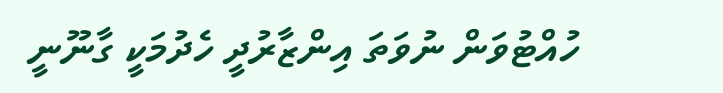ހުއްޓުވަން ނުވަތަ އިންޒާރުދީ ހެދުމަކީ ގާނޫނީ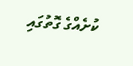ކުށެއްގެ ގޮތުގައި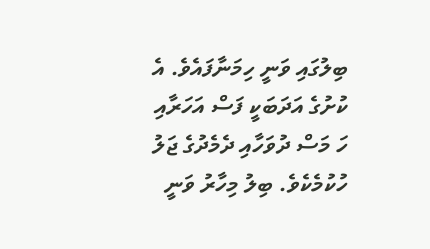ބިލުގައި ވަނީ ހިމަނާފައެވެ. އެ ކުށުގެ އަދަބަކީ ފަސް އަހަރާއި ހަ މަސް ދުވަހާއި ދެމެދުގެ ޖަލު ހުކުމެކެވެ. ބިލު މިހާރު ވަނީ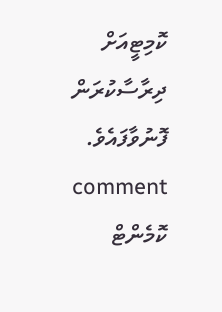ކޮމިޓީއަށް ދިރާސާކުރަން ފޮނުވާފައެވެ.
comment ކޮމެންޓް